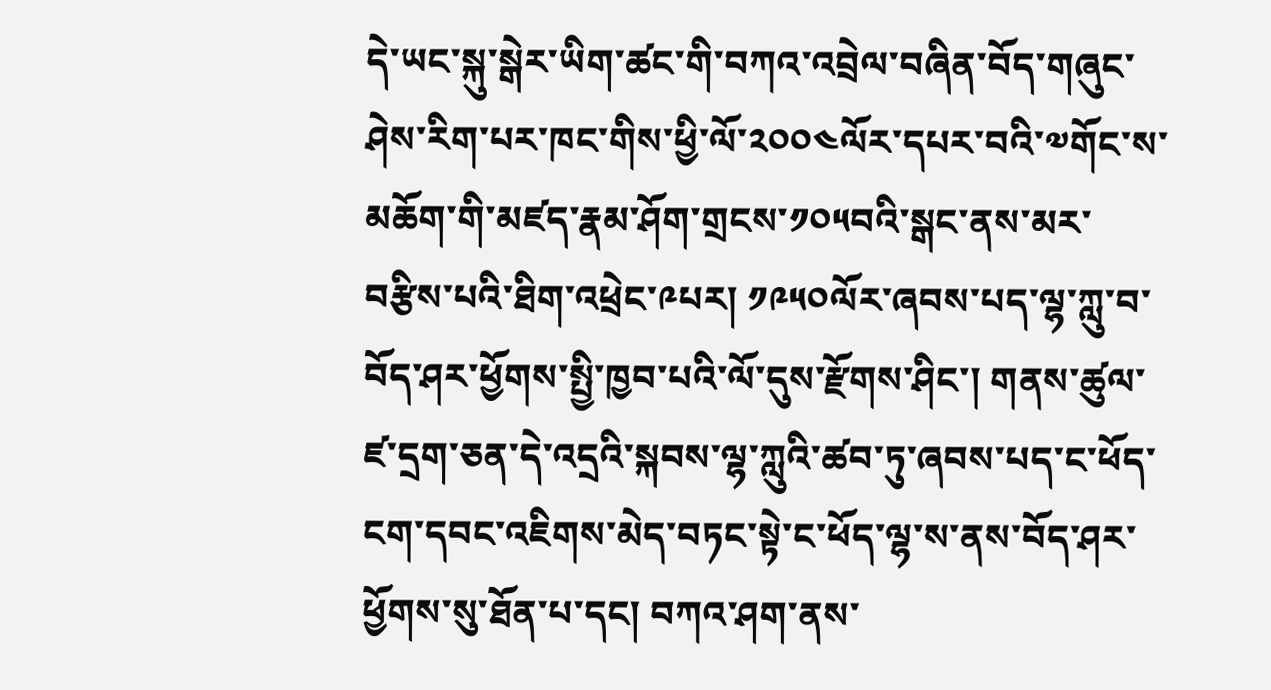དེ་ཡང་སྐུ་སྒེར་ཡིག་ཚང་གི་བཀའ་འབྲེལ་བཞིན་བོད་གཞུང་ཤེས་རིག་པར་ཁང་གིས་ཕྱི་ལོ་༢༠༠༤ལོར་དཔར་བའི་༧གོང་ས་མཆོག་གི་མཛད་རྣམ་ཤོག་གྲངས་༡༠༥བའི་སྒང་ནས་མར་བརྩིས་པའི་ཐིག་འཕྲེང་༩པར། ༡༩༥༠ལོར་ཞབས་པད་ལྷ་ཀླུ་བ་བོད་ཤར་ཕྱོགས་སྤྱི་ཁྱབ་པའི་ལོ་དུས་རྫོགས་ཤིང་། གནས་ཚུལ་ཛ་དྲག་ཅན་དེ་འདྲའི་སྐབས་ལྷ་ཀླུའི་ཚབ་ཏུ་ཞབས་པད་ང་ཕོད་ངག་དབང་འཇིགས་མེད་བཏང་སྟེ་ང་ཕོད་ལྷ་ས་ནས་བོད་ཤར་ཕྱོགས་སུ་ཐོན་པ་དང། བཀའ་ཤག་ནས་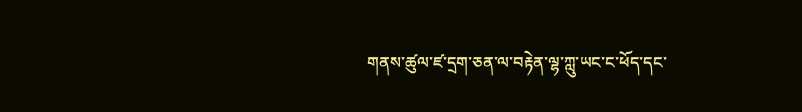གནས་ཚུལ་ཛ་དྲག་ཅན་ལ་བརྟེན་ལྷ་ཀླུ་ཡང་ང་ཕོད་དང་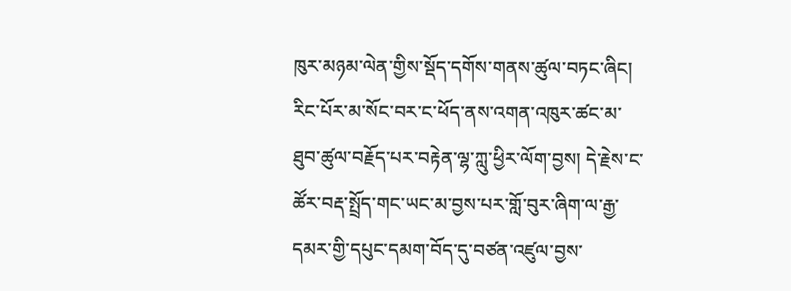ཁུར་མཉམ་ལེན་གྱིས་སྡོད་དགོས་གནས་ཚུལ་བཏང་ཞིང། རིང་པོར་མ་སོང་བར་ང་ཕོད་ནས་འགན་འཁུར་ཚང་མ་ཐུབ་ཚུལ་བརྗོད་པར་བརྟེན་ལྷ་ཀླུ་ཕྱིར་ལོག་བྱས། དེ་རྗེས་ང་ཚོར་བརྡ་སྤྲོད་གང་ཡང་མ་བྱས་པར་གློ་བུར་ཞིག་ལ་རྒྱ་དམར་གྱི་དཔུང་དམག་བོད་དུ་བཙན་འཛུལ་བྱས་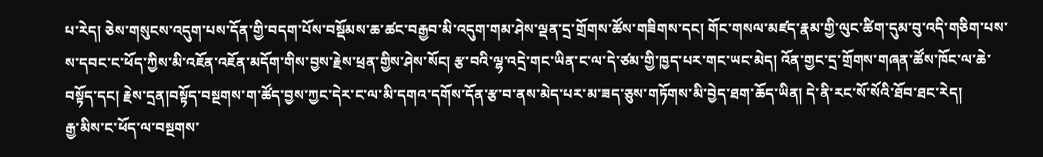པ་རེད། ཅེས་གསུངས་འདུག་པས་དོན་གྱི་བདག་པོས་བསྡོམས་ཆ་ཚང་བརྒྱབ་མི་འདུག་གམ་ཤེས་ལྡན་དྲ་གྲོགས་ཚོས་གཟིགས་དང། གོང་གསལ་མཛད་རྣམ་གྱི་ལུང་ཚིག་དུམ་བུ་འདི་གཅིག་པས་ས་དབང་ང་ཕོད་ཀྱིས་མི་འཇོན་འཇོན་མདོག་གིས་བྱས་རྗེས་ཕྲན་གྱིས་ཤེས་སོང། རྩ་བའི་ལྷ་འདྲེ་གང་ཡིན་ང་ལ་དེ་ཙམ་གྱི་ཁྱད་པར་གང་ཡང་མེད། འོན་གྱང་དྲ་གྲོགས་གཞན་ཚོས་ཁོང་ལ་ཆེ་བསྟོད་དང། རྗེས་དྲན།བསྟོད་བསྔགས་ག་ཚོད་བྱས་ཀྱང་དེར་ང་ལ་མི་དགའ་དགོས་དོན་རྩ་བ་ནས་མེད་པར་མ་ཟད་ཅུས་གཏོགས་མི་བྱེད་ཐག་ཆོད་ཡིན། དེ་ནི་རང་སོ་སོའི་ཐོབ་ཐང་རེད།
རྒྱ་མིས་ང་ཕོད་ལ་བསྔགས་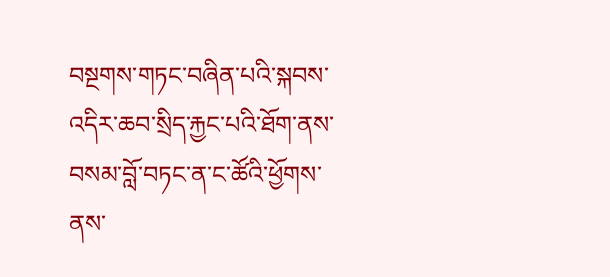བསྔགས་གཏང་བཞིན་པའི་སྐབས་འདིར་ཆབ་སྲིད་རྐྱང་པའི་ཐོག་ནས་བསམ་བློ་བཏང་ན་ང་ཚོའི་ཕྱོགས་ནས་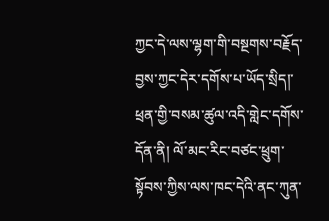ཀྱང་དེ་ལས་ལྷག་གི་བསྔགས་བརྗོད་བྱས་ཀྱང་དེར་དགོས་པ་ཡོད་སྲིད།་
ཕྲན་གྱི་བསམ་ཚུལ་འདི་གླེང་དགོས་དོན་ནི། ལོ་མང་རིང་བཙང་ཕྲུག་སྟོབས་ཀྱིས་ལས་ཁང་དེའི་ནང་ཀུན་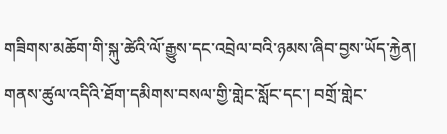གཟིགས་མཆོག་གི་སྐུ་ཚེའི་ལོ་རྒྱུས་དང་འབྲེལ་བའི་ཉམས་ཞིབ་བྱས་ཡོད་རྐྱེན། གནས་ཚུལ་འདིའི་ཐོག་དམིགས་བསལ་གྱི་གླེང་སློང་དང་། བགྲོ་གླེང་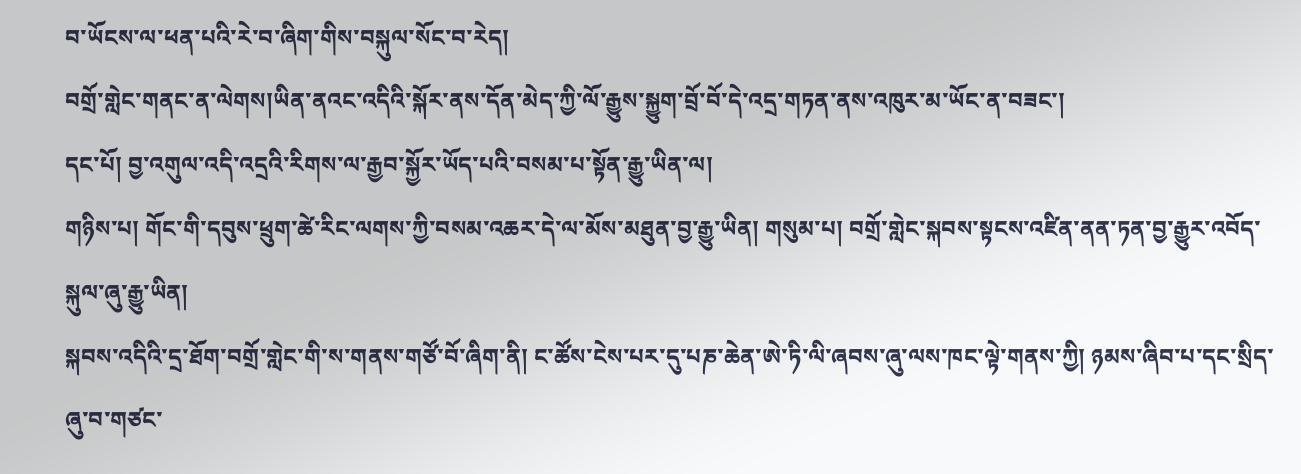བ་ཡོངས་ལ་ཕན་པའི་རེ་བ་ཞིག་གིས་བསྐུལ་སོང་བ་རེད།
བགྲོ་གླེང་གནང་ན་ལེགས།ཡིན་ནའང་འདིའི་སྐོར་ནས་དོན་མེད་ཀྱི་ལོ་རྒྱུས་སྐྱུག་བྲོ་བོ་དེ་འདྲ་གཏན་ནས་འཁུར་མ་ཡོང་ན་བཟང་།
དང་པོ། བྱ་འགུལ་འདི་འདྲའི་རིགས་ལ་རྒྱབ་སྐྱོར་ཡོད་པའི་བསམ་པ་སྟོན་རྒྱུ་ཡིན་ལ།
གཉིས་པ། གོང་གི་དབུས་ཕྲུག་ཚེ་རིང་ལགས་ཀྱི་བསམ་འཆར་དེ་ལ་མོས་མཐུན་བྱ་རྒྱུ་ཡིན། གསུམ་པ། བགྲོ་གླེང་སྐབས་སྟངས་འཛིན་ནན་ཏན་བྱ་རྒྱུར་འབོད་སྐུལ་ཞུ་རྒྱུ་ཡིན།
སྐབས་འདིའི་དྲ་ཐོག་བགྲོ་གླེང་གི་ས་གནས་གཙོ་བོ་ཞིག་ནི། ང་ཚོས་ངེས་པར་དུ་པཎ་ཆེན་ཨེ་ཏི་ལི་ཞབས་ཞུ་ལས་ཁང་ལྟེ་གནས་ཀྱི། ཉམས་ཞིབ་པ་དང་སྲིད་ཞུ་བ་གཙང་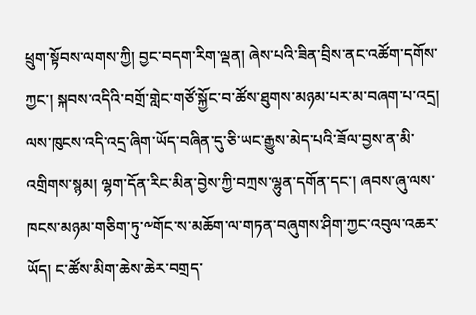ཕྲུག་སྟོབས་ལགས་ཀྱི། བྱང་བདག་རིག་ལྡན། ཞེས་པའི་ཟིན་བྲིས་ནང་འཚོག་དགོས་ཀྱང་། སྐབས་འདིའི་བགྲོ་གླེང་གཙོ་སྐྱོང་བ་ཚོས་ཐུགས་མཉམ་པར་མ་བཞག་པ་འདྲ། ལས་ཁུངས་འདི་འདྲ་ཞིག་ཡོད་བཞིན་དུ་ཅི་ཡང་རྒྱུས་མེད་པའི་ཟོལ་བྱས་ན་མི་འགྲིགས་སྙམ། ལྷག་དོན་རིང་མིན་བྱེས་ཀྱི་བཀྲས་ལྷུན་དགོན་དང་། ཞབས་ཞུ་ལས་ཁངས་མཉམ་གཅིག་ཏུ་༸གོང་ས་མཆོག་ལ་གཏན་བཞུགས་ཤིག་ཀྱང་འབུལ་འཆར་ཡོད། ང་ཚོས་མིག་ཆེས་ཆེར་བགྲད་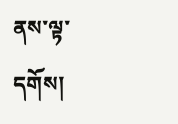ནས་ལྟ་དགོས།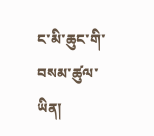ང་མི་ཆུང་གི་བསམ་ཚུལ་ཡིན།